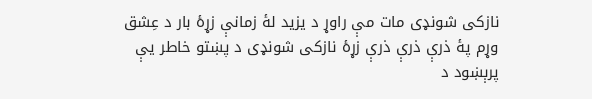نازکی شونډی مات مې راوړ د یزید لۀ زمانې زړۀ بار د عِشق وړم پۀ ذرې ذرې ذرې زړۀ نازکی شونډی د پښتو خاطر یې پرېښود د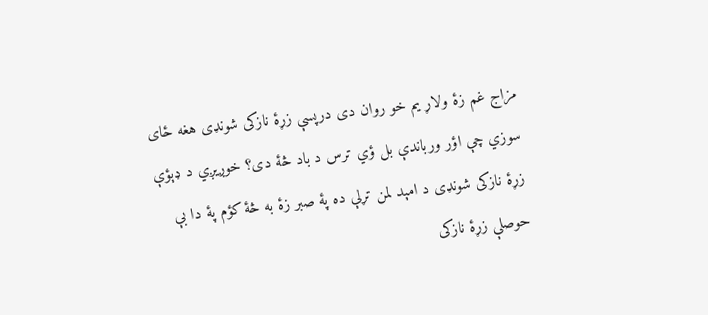مزاج غم زۀ ولاړ یم خو روان دی درپسې زړۀ نازکی شونډی هغه ځای سوزي چې اؤر ورباندې بل ؤي ترس د باد څۀ دی؟ خوږيږي د ډېؤې زړۀ نازکی شونډی د امېد لمن تړلې ده پۀ صبر زۀ به څۀ کؤم پۀ دا بې حوصلې زړۀ نازکی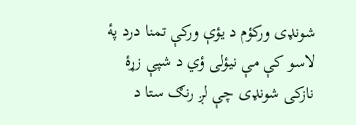شونډی ورکؤم د یؤې ورکې تمنا درد پۀ لاسو کې مې نیؤلی ؤي د شپې زړۀ نازکی شونډی چې لږ رنګ ستا د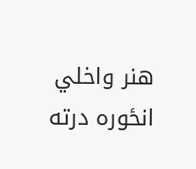هنر واخلي انځوره درته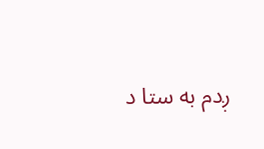ږدم به ستا د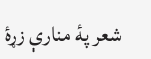شعر پۀ منارې زړۀ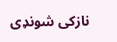نازکی شونډی